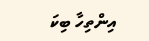އިންތިހާ ބިކަ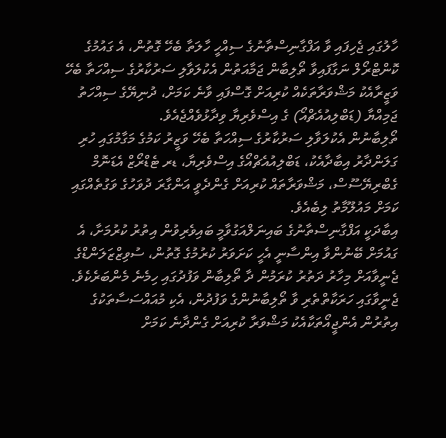ހާލުގައި ޖެހިފައި ވާ އަފްގާނިސްތާނުގެ ސިއްހީ ހާލަތާ ބެހޭ ގޮތުން، އެ ގައުމުގެ ކޮންޓްރޯލް ނަގާފައިވާ ތޯލިބާން ޖަމާއަތުން އެކުލަވާލި ސަރުކާރުގެ ސިއްހަތާ ބެހޭ ވަޒީރާއެކު މަޝްވަރާތަކެއް ކުރިއަށް ގޮސްފައި ވާނެ ކަމަށް، ދުނިޔޭގެ ސިއްހަތު ޖަމިއްޔާ (ޑަބްލިއުއެޗްއޯ) ގެ އިސްވެރިޔާ ވިދާޅުވެއްޖެއެވެ.
ތޯލިބާނުން އެކުލަވާލި ސަރުކާރުގެ ސިއްހަތާ ބެހޭ ވަޒީރު ކަމުގެ މަގާމުގައި ހުރި ގަލަންދާރު އިބާދާއެކު، ޑަބްލިއުއެޗްއޯގެ އިސްވެރިޔާ، ޑރ ޓެޑްރޯޒް އެޑަނޮމް ގެބްރިޔޭސޫސް، މަޝްވަރާތައް ކުރިއަށް ގެންދެވީ އަންގާރަ ދުވަހުގެ ވަގުތެއްގައި ކަމަށް މައުލޫމާތު ލިބެއެވެ.
އިބާދަކީ އަފްގާނިސްތާނުގެ ބައިނަލްއަގުވާމީ ބައިވެރިވުން އިތުރު ކުރުމަށާ، އެ ގައުމަށް ބޭނުންވާ އިންސާނީ އެހީ ކަށަވަރު ކުރުމުގެ ގޮތުން، ސުވިޒްޒަލަންޑްގެ ޖެނީވާއަށް މިހާރު ދަތުރު ކުރަމުން ދާ ތޯލިބާން ވަފުދުގައި ހިމެނެ މެންބަރެކެވެ. ޖެނީވާގައި ހަރަކާތްތެރި ވާ ތޯލިބާނުންގެ ވަފުދުން، އެކި މުއައްސަސާތަކުގެ އިތުރުން އެންޖީއޯތަކާއެކު މަޝްވަރާ ކުރިއަށް ގެންދާނެ ކަމަށް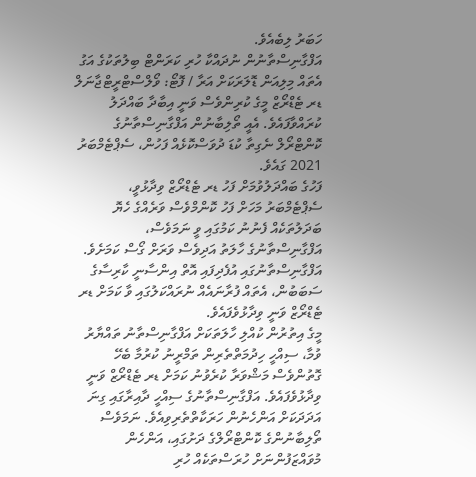ހަބަރު ލިބެއެވެ.
އަފްގާނިސްތާނުން ނުދައްކާ ހުރި ކަރަންޓް ބިލުތަކުގެ އަގު އެތައް މިލިއަން ޑޮލަރަކަށް އަރާ / ފޮޓޯ: ވޯލްސްޓްރީޓްޖާނަލް
ޑރ ޓެޑްރޯޒް މީގެ ކުރިންވެސް ވަނީ އިބާދާ ބައްދަލު ކުރައްވާފައެވެ. އެއީ ތޯލިބާނުން އަފްގާނިސްތާނުގެ ކޮންޓްރޯލް ނެގިތާ ކުޑަ ދުވަސްކޮޅެއް ފަހުން، ސެޕްޓެމްބަރު 2021 ގައެވެ.
ފަހުގެ ބައްދަލުވުމަށް ފަހު ޑރ ޓެޑްރޯޒް ވިދާޅުވީ، ސެޕްޓެމްބަރު މަހަށް ފަހު ކޮންމްވެސް ވަރެއްގެ ހެޔޮ ބަދަލުތަކެއް ފެނުނު ކަމުގައި ވީ ނަމަވެސް، އަފްގާނިސްތާނުގެ ހާލަތު އަދިވެސް ވަރަށް ގޯސް ކަމަށެވެ. އަފްގާނިސްތާނުގައި އުފެދިފައި އޮތް އިންސާނީ ކާރިސާގެ ސަބަބުން، އެތައް ފުރާނައެއް ނުރައްކަލުގައި ވާ ކަމަށް ޑރ ޓެޑްރޯޒް ވަނީ ވިދާޅުވެފައެވެ.
މީގެ އިތުރުން ކުއްލި ހާލަތަކަށް އަފްގާނިސްތާނު ތައްޔާރު ވުމާ، ސިއްހީ ހިދުމަތްތެރިން ތަމްރީނު ކުރުމާ ބެހޭ ގޮތުންވެސް މަޝްވަރާ ކުރެވުނު ކަމަށް ޑރ ޓެޑްރޯޒް ވަނީ ވިދާޅުވެފައެވެ. އަފްގާނިސްތާނުގެ ސިއްހީ ދާއިރާގައި ގިނަ އަދަދަކަށް އަންހެނުން ހަރަކާތްތެރިވިއެވެ. ނަމަވެސް ތޯލިބާނުންގެ ކޮންޓްރޯލްގެ ދަށުގައި، އަންހެން މުވައްޒަފުންނަށް ހުރަސްތަކެއް ހުރި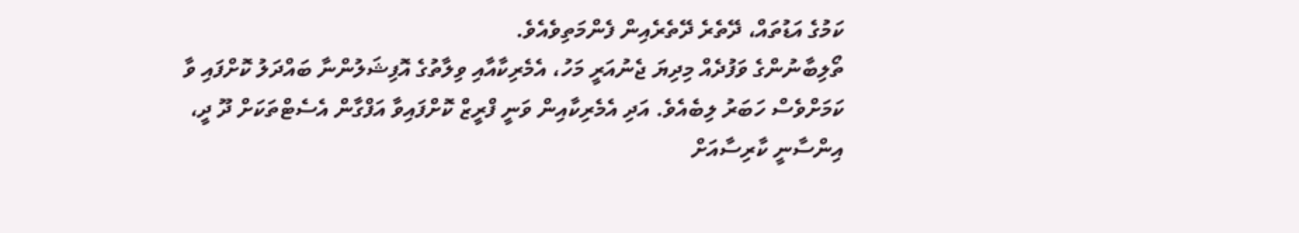ކަމުގެ އަޑުތައް، ދޭތެރެ ދޭތެރެއިން ފެންމަތިވެއެވެ.
ތޯލިބާނުންގެ ވަފުދެއް މިދިޔަ ޖެނުއަރީ މަހު، އެމެރިކާއާއި ވިލާތުގެ އޮފިޝަލުންނާ ބައްދަލު ކޮށްފައި ވާ ކަމަށްވެސް ހަބަރު ލިބެއެވެ. އަދި އެމެރިކާއިން ވަނީ ފްރީޒް ކޮށްފައިވާ އަފްގާން އެސެޓްތަކަށް ދޫ ދީ، އިންސާނީ ކާރިސާއަށް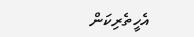އެހީތެރިކަން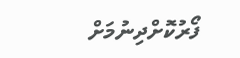ފޯރުކޮށްދިނުމަށް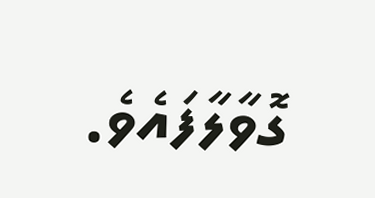ގޮވާލާފައެވެ.